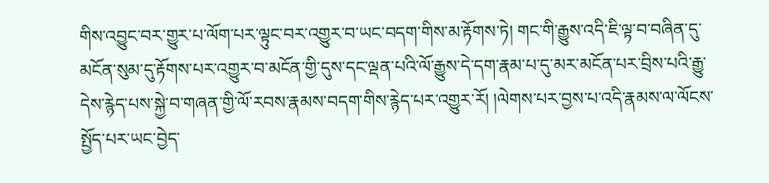གིས་འབྱུང་བར་གྱུར་པ་ལོག་པར་ལྟུང་བར་འགྱུར་བ་ཡང་བདག་གིས་མ་རྟོགས་ཏེ། གང་གི་རྒྱུས་འདི་ཇི་ལྟ་བ་བཞིན་དུ་མངོན་སུམ་དུ་རྟོགས་པར་འགྱུར་བ་མངོན་གྱི་དུས་དང་ལྡན་པའི་ལོ་རྒྱུས་དེ་དག་རྣམ་པ་དུ་མར་མངོན་པར་བྲིས་པའི་རྒྱུ་དེས་རྙེད་པས་སྐྱེ་བ་གཞན་གྱི་ལོ་རབས་རྣམས་བདག་གིས་རྙེད་པར་འགྱུར་རོ། །ལེགས་པར་བྱས་པ་འདི་རྣམས་ལ་ལོངས་སྤྱོད་པར་ཡང་བྱེད་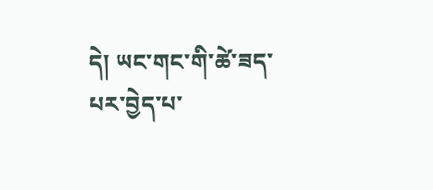དེ། ཡང་གང་གི་ཚེ་ཟད་པར་བྱེད་པ་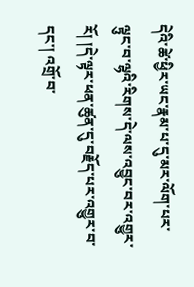དེའི་ཚེ་ཕྱིར་ཡང་རྣམ་པ་དུ་མར་ལོག་པར་ལྟུང་བ་ལྷའི་རིགས་དེ་ལས་འབྱུང་བར་འགྱུར་རོ། །དེ་ལྟར་ཕན་ཚུན་དུ་བརྗོད་པར་འགྱུར་བ་དང་། འགྲོ་བ་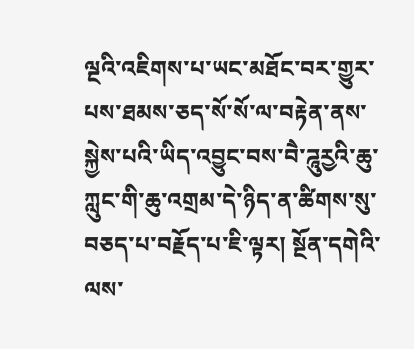ལྔའི་འཇིགས་པ་ཡང་མཐོང་བར་གྱུར་པས་ཐམས་ཅད་སོ་སོ་ལ་བརྟེན་ནས་སྐྱེས་པའི་ཡིད་འབྱུང་བས་བཻ་ཌཱུརྱའི་ཆུ་ཀླུང་གི་ཆུ་འགྲམ་དེ་ཉིད་ན་ཚིགས་སུ་བཅད་པ་བརྗོད་པ་ཇི་ལྟར། སྔོན་དགེའི་ལས་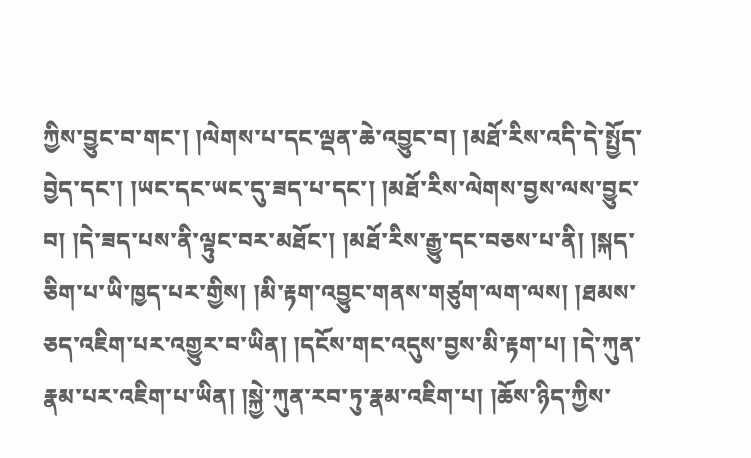ཀྱིས་བྱུང་བ་གང་། །ལེགས་པ་དང་ལྡན་ཆེ་འབྱུང་བ། །མཐོ་རིས་འདི་དེ་སྤྱོད་བྱེད་དང་། །ཡང་དང་ཡང་དུ་ཟད་པ་དང་། །མཐོ་རིས་ལེགས་བྱས་ལས་བྱུང་བ། །དེ་ཟད་པས་ནི་ལྟུང་བར་མཐོང་། །མཐོ་རིས་རྒྱུ་དང་བཅས་པ་ནི། །སྐད་ཅིག་པ་ཡི་ཁྱད་པར་གྱིས། །མི་རྟག་འབྱུང་གནས་གཙུག་ལག་ལས། །ཐམས་ཅད་འཇིག་པར་འགྱུར་བ་ཡིན། །དངོས་གང་འདུས་བྱས་མི་རྟག་པ། །དེ་ཀུན་རྣམ་པར་འཇིག་པ་ཡིན། །སྐྱེ་ཀུན་རབ་ཏུ་རྣམ་འཇིག་པ། །ཆོས་ཉིད་ཀྱིས་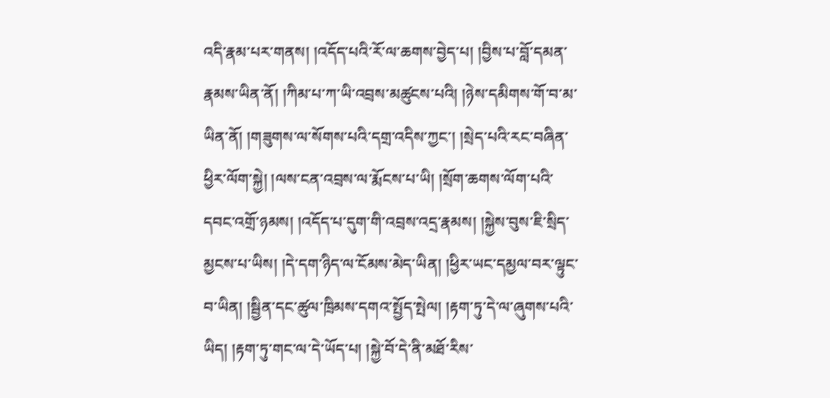འདི་རྣམ་པར་གནས། །འདོད་པའི་རོ་ལ་ཆགས་བྱེད་པ། །བྱིས་པ་བློ་དམན་རྣམས་ཡིན་ནོ། །ཀིམ་པ་ཀ་ཡི་འབྲས་མཚུངས་པའི། །ཉེས་དམིགས་གོ་བ་མ་ཡིན་ནོ། །གཟུགས་ལ་སོགས་པའི་དགྲ་འདིས་ཀྱང་། །སྲེད་པའི་རང་བཞིན་ཕྱིར་ལོག་སྐྱེ། །ལས་ངན་འབྲས་ལ་རྨོངས་པ་ཡི། །སྲོག་ཆགས་ལོག་པའི་དབང་འགྲོ་ཉམས། །འདོད་པ་དུག་གི་འབྲས་འདྲ་རྣམས། །སྐྱེས་བུས་ཇི་སྲིད་མྱངས་པ་ཡིས། །དེ་དག་ཉིད་ལ་ངོམས་མེད་ཡིན། །ཕྱིར་ཡང་དམྱལ་བར་ལྟུང་བ་ཡིན། །སྦྱིན་དང་ཚུལ་ཁྲིམས་དགའ་སྤྱོད་སྤེལ། །རྟག་ཏུ་དེ་ལ་ཞུགས་པའི་ཡིད། །རྟག་ཏུ་གང་ལ་དེ་ཡོད་པ། །སྐྱེ་བོ་དེ་ནི་མཐོ་རིས་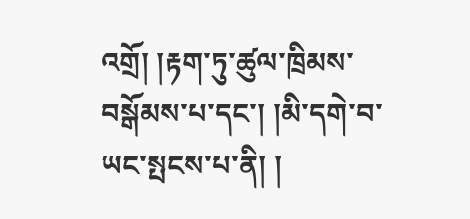འགྲོ། །རྟག་ཏུ་ཚུལ་ཁྲིམས་བསྒོམས་པ་དང་། །མི་དགེ་བ་ཡང་སྤངས་པ་ནི། །